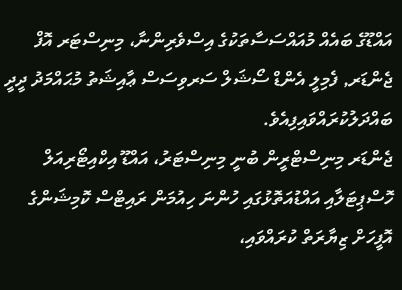އައްޑޫގެ ބައެއް މުއައްސަސާތަކުގެ އިސްވެރިންނާ، މިނިސްޓަރ އޮފް ޖެންޑަރ, ފެމިލީ އެންޑް ސޯޝަލް ސަރވިސަސް ޢާއިޝަތު މުޙައްމަދު ދީދީ ބައްދަލުކުރައްވައިފިއެވެ.
ޖެންޑަރ މިނިސްޓްރީން ބުނީ މިނިސްޓަރު، އައްޑޫ އިކްއިޓޯރިއަލް ހޮސްޕިޓަލާއި އައްޑުއަތޮޅުގައި ހުންނަ ހިއުމަން ރައިޓްސް ކޮމިޝަންގެ އޮފީހަށް ޒިޔާރަތް ކުރައްވައި،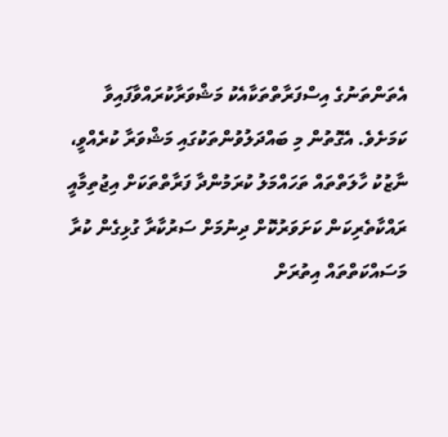އެތަންތަނުގެ އިސްފަރާތްތަކާއެކު މަޝްވަރާކުރައްވާފައިވާ ކަމަށެވެ. އެގޮތުން މި ބައްދަލުވުންތަކުގައި މަޝްވަރާ ކުރެއްވީ، ނާޒުކު ހާލަތްތައް ތަހައްމަލު ކުރަމުންދާ ފަރާތްތަކަށް އިޖުތިމާއީ ރައްކާތެރިކަން ކަށަވަރުކޮށް ދިނުމަށް ސަރުކާރާ ގުޅިގެން ކުރާ މަސައްކަތްތައް އިތުރަށް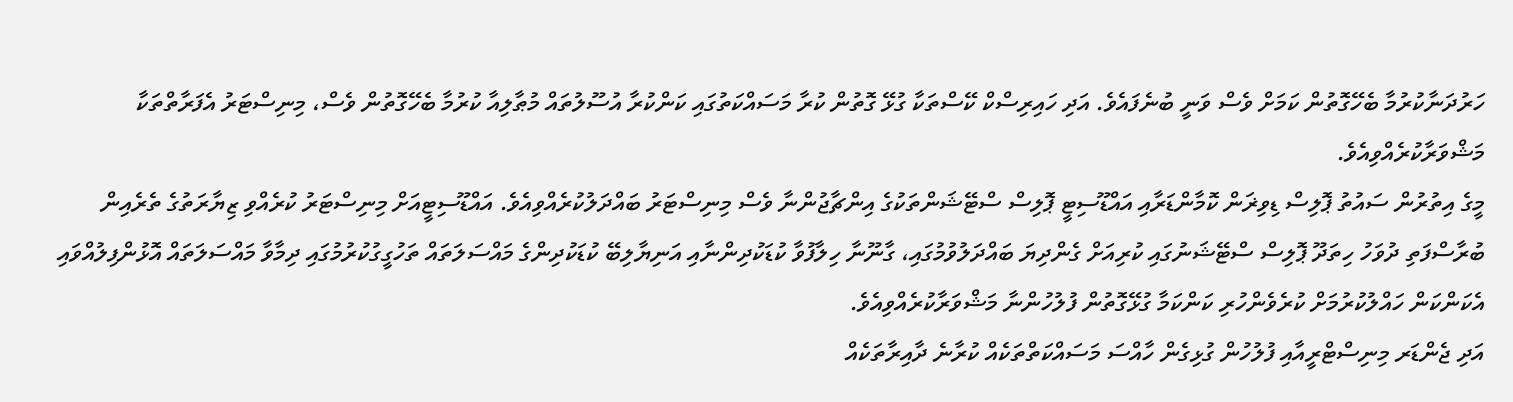ހަރުދަނާކުރުމާ ބެހޭގޮތުން ކަމަށް ވެސް ވަނީ ބުނެފައެވެ. އަދި ހައިރިސްކް ކޭސްތަކާ ގުޅޭ ގޮތުން ކުރާ މަސައްކަތުގައި ކަންކުރާ އުސޫލުތައް މުޠާލިއާ ކުރުމާ ބެހޭގޮތުން ވެސް، މިނިސްޓަރު އެފަރާތްތަކާ މަޝްވަރާކުރެއްވިއެވެ.
މީގެ އިތުރުން ސައުތު ޕޮލިސް ޑިވިޜަން ކޮމާންޑަރާއި އައްޑޫސިޓީ ޕޮލިސް ސްޓޭޝަންތަކުގެ އިންޗާޖުންނާ ވެސް މިނިސްޓަރު ބައްދަލުކުރެއްވިއެވެ. އައްޑޫސިޓީއަށް މިނިސްޓަރު ކުރެއްވި ޒިޔާރަތުގެ ތެރެއިން ބުރާސްފަތި ދުވަހު ހިތަދޫ ޕޮލިސް ސްޓޭޝަނުގައި ކުރިއަށް ގެންދިޔަ ބައްދަލުވުމުގައި، ގާނޫނާ ހިލާފުވާ ކުޑަކުދިންނާއި އަނިޔާލިބޭ ކުޑަކުދިންގެ މައްސަލަތައް ތަހުގީގުކުރުމުގައި ދިމާވާ މައްސަލަތައް އޮޅުންފިލުއްވައި އެކަންކަން ހައްލުކުރުމަށް ކުރެވެންހުރި ކަންކަމާ ގުޅޭގޮތުން ފުލުހުންނާ މަޝްވަރާކުރެއްވިއެވެ.
އަދި ޖެންޑަރ މިނިސްޓްރީއާއި ފުލުހުން ގުޅިގެން ހާއްސަ މަސައްކަތްތަކެއް ކުރާނެ ދާއިރާތަކެއް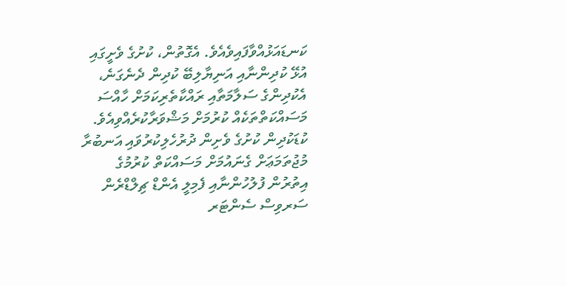ކަނޑައަޅުއްވާފައިވެއެވެ. އެގޮތުން، ކުށުގެ ވެށީގައި އުޅޭ ކުދިންނާއި އަނިޔާލިބޭ ކުދިން ދެނެގަނެ، އެކުދިންގެ ސަލާމަތާއި ރައްކާތެރިކަމަށް ހާއްސަ މަސައްކަތްތަކެއް ކުރުމަށް މަޝްވަރާކުރެއްވިއެވެ. ކުޑަކުދިން ކުށުގެ ވެށިން ދުރުހެލިކުރުވައި އަނބުރާ މުޖުތަމަޢަށް ގެނައުމަށް މަސައްކަތް ކުރުމުގެ އިތުރުން ފުލުހުންނާއި ފެމިލީ އެންޑް ޗިލްޑްރެން ސަރވިސް ސެންޓަރ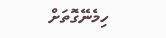ހިމެނޭގޮތަށް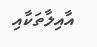އާއިލާތަކާއި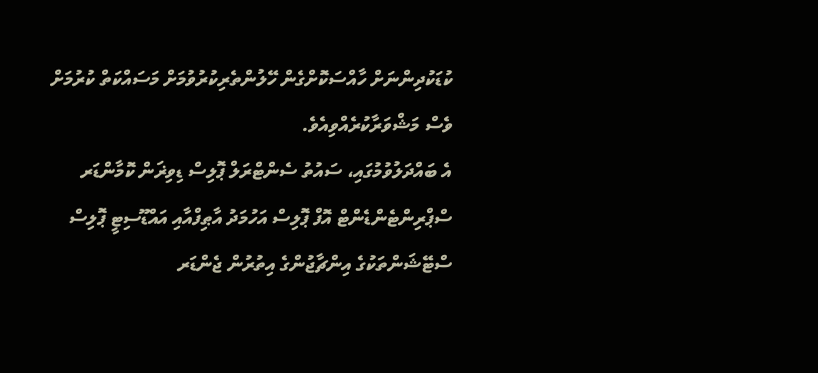ކުޑަކުދިންނަށް ހާއްސަކޮށްގެން ހޭލުންތެރިކުރުވުމަށް މަސައްކަތް ކުރުމަށް ވެސް މަޝްވަރާކުރެއްވިއެވެ.
އެ ބައްދަލުވުމުގައި، ސައުތު ސެންޓްރަލް ޕޮލިސް ޑިވިޜަން ކޮމާންޑަރ ސްޕްރިންޓެންޑެންޓް އޮފް ޕޮލިސް އަހުމަދު އާޠިފްއާއި އައްޑޫސިޓީ ޕޮލިސް ސްޓޭޝަންތަކުގެ އިންޗާޖުންގެ އިތުރުން ޖެންޑަރ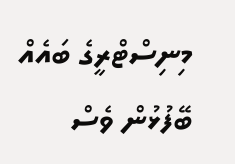މިނިސްޓްރީގެ ބައެއް ބޭފުޅުން ވެސް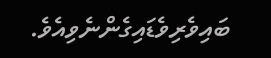ބައިވެރިވެޑައިގެންނެވިއެވެ.